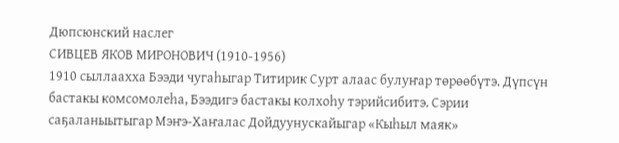Дюпсюнский наслег
СИВЦЕВ ЯКОВ МИРОНОВИЧ (1910-1956)
1910 сыллаахха Бээди чугаһыгар Титирик Сурт алаас булуҥар төрөөбүтэ. Дүпсүн бастакы комсомолеһа, Бээдигэ бастакы колхоһу тэрийсибитэ. Сэрии саҕаланыытыгар Мэҥэ-Хаҥалас Дойдуунускайыгар «Кыһыл маяк»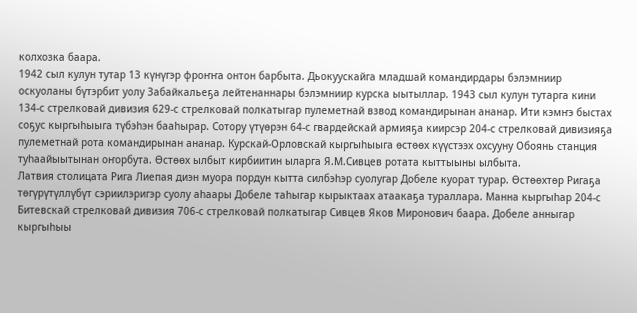колхозка баара.
1942 сыл кулун тутар 13 күнүгэр фроҥҥа онтон барбыта. Дьокуускайга младшай командирдары бэлэмниир оскуоланы бүтэрбит уолу Забайкальеҕа лейтенаннары бэлэмниир курска ыытыллар. 1943 сыл кулун тутарга кини 134-с стрелковай дивизия 629-с стрелковай полкатыгар пулеметнай взвод командирынан ананар. Ити кэмҥэ быстах соҕус кыргыһыыга түбэһэн бааһырар. Сотору үтүөрэн 64-с гвардейскай армияҕа киирсэр 204-с стрелковай дивизияҕа пулеметнай рота командирынан ананар. Курскай-Орловскай кыргыһыыга өстөөх күүстээх охсууну Обоянь станция туһаайыытынан оҥорбута. Өстөөх ылбыт кирбиитин ыларга Я.М.Сивцев ротата кыттыыны ылбыта.
Латвия столицата Рига Лиепая диэн муора пордун кытта силбэһэр суолугар Добеле куорат турар. Өстөөхтөр Ригаҕа төгүрүтүллүбүт сэриилэригэр суолу аһаары Добеле таһыгар кырыктаах атаакаҕа тураллара. Манна кыргыһар 204-с Битевскай стрелковай дивизия 706-с стрелковай полкатыгар Сивцев Яков Миронович баара. Добеле анныгар кыргыһыы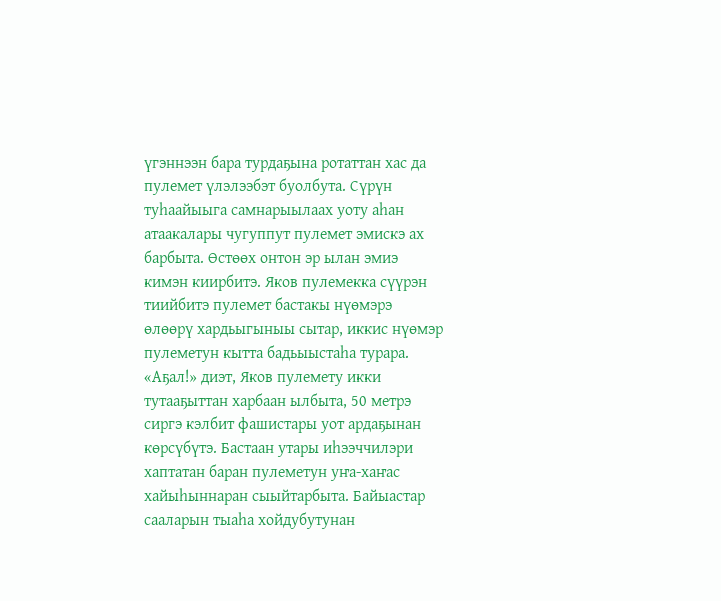үгэннээн бара турдаҕына ротаттан хас да пулемет үлэлээбэт буолбута. Сүрүн туһаайыыга самнарыылаах уоту аһан атаакалары чугуппут пулемет эмискэ ах барбыта. Өстөөх онтон эр ылан эмиэ кимэн киирбитэ. Яков пулемекка сүүрэн тиийбитэ пулемет бастакы нүөмэрэ өлөөрү хардьыгыныы сытар, иккис нүөмэр пулеметун кытта бадьыыстаһа турара. «Аҕал!» диэт, Яков пулемету икки тутааҕыттан харбаан ылбыта, 50 метрэ сиргэ кэлбит фашистары уот ардаҕынан көрсүбүтэ. Бастаан утары иһээччилэри хаптатан баран пулеметун уҥа-хаҥас хайыһыннаран сыыйтарбыта. Байыастар сааларын тыаһа хойдубутунан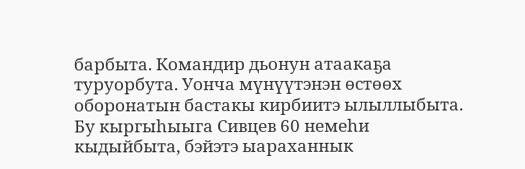барбыта. Командир дьонун атаакаҕа туруорбута. Уонча мүнүүтэнэн өстөөх оборонатын бастакы кирбиитэ ылыллыбыта.
Бу кыргыһыыга Сивцев 60 немеһи кыдыйбыта, бэйэтэ ыараханнык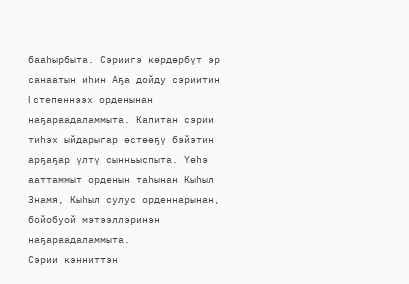бааһырбыта. Сэриигэ көрдөрбүт эр санаатын иһин Аҕа дойду сэриитин I степеннээх орденынан наҕараадаламмыта. Капитан сэрии тиһэх ыйдарыгар өстөөҕү бэйэтин арҕаҕар үлтү сынньыспыта. Үөһэ ааттаммыт орденын таһынан Кыһыл Знамя, Кыһыл сулус орденнарынан, бойобуой мэтээллэринэн наҕараадаламмыта.
Сэрии кэнниттэн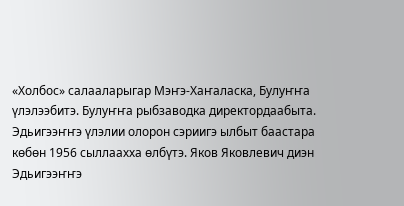«Холбос» салааларыгар Мэҥэ-Хаҥаласка, Булуҥҥа үлэлээбитэ. Булуҥҥа рыбзаводка директордаабыта. Эдьигээҥҥэ үлэлии олорон сэриигэ ылбыт баастара көбөн 1956 сыллаахха өлбүтэ. Яков Яковлевич диэн Эдьигээҥҥэ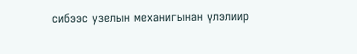сибээс узелын механигынан үлэлиир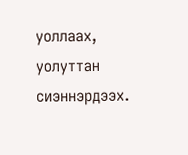уоллаах, уолуттан сиэннэрдээх.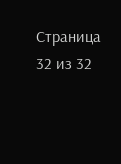Страница 32 из 32